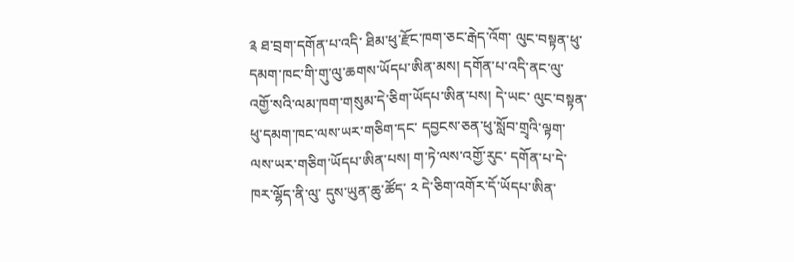༉ ཐ་བྲག་དགོན་པ་འདི་ ཐིམ་ཕུ་རྫོང་ཁག་ཅང་རྒེད་འོག་ ལུང་བསྟན་ཕུ་དམག་ཁང་གི་གུ་ལུ་ཆགས་ཡོདཔ་ཨིན་མས། དགོན་པ་འདི་ནང་ལུ་འགྱོ་སའི་ལམ་ཁག་གསུམ་དེ་ཅིག་ཡོདཔ་ཨིན་པས། དེ་ཡང་ ལུང་བསྟན་ཕུ་དམག་ཁང་ལས་ཡར་གཅིག་དང་ དབྱངས་ཅན་ཕུ་སློབ་གྲྭའི་ལྟག་ལས་ཡར་གཅིག་ཡོདཔ་ཨིན་པས། ག་ཏེ་ལས་འགྱོ་རུང་ དགོན་པ་དེ་ཁར་ལྷོད་ནི་ལུ་ དུས་ཡུན་ཆུ་ཚོད་ ༢ དེ་ཅིག་འགོར་དོ་ཡོདཔ་ཨིན་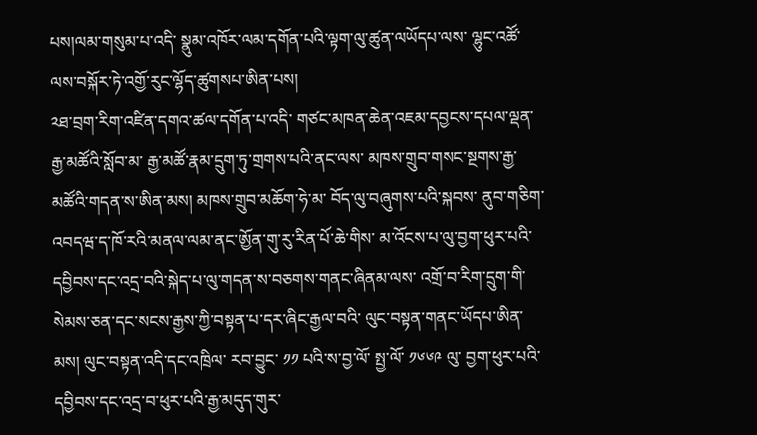པས།ལམ་གསུམ་པ་འདི་ སྣུམ་འཁོར་ལམ་དགོན་པའི་ལྟག་ལུ་ཚུན་ལཡོདཔ་ལས་ ལྷུང་འཚོ་ལས་བསྐོར་ཏེ་འགྱོ་རུང་ལྷོད་ཚུགསཔ་ཨིན་པས།
༢ཐ་བྲག་རིག་འཛིན་དགའ་ཚལ་དགོན་པ་འདི་ གཙང་མཁན་ཆེན་འཇམ་དབྱངས་དཔལ་ལྡན་རྒྱ་མཚོའི་སློབ་མ་ རྒྱ་མཚོ་རྣམ་དྲུག་ཏུ་གྲགས་པའི་ནང་ལས་ མཁས་གྲུབ་གསང་སྔགས་རྒྱ་མཚོའི་གདན་ས་ཨིན་མས། མཁས་གྲུབ་མཆོག་ཧེ་མ་ བོད་ལུ་བཞུགས་པའི་སྐབས་ ནུབ་གཅིག་འབདཝ་ད་ཁོ་རའི་མནལ་ལམ་ནང་ཨྱོན་གུ་རུ་རིན་པོ་ཆེ་གིས་ མ་འོངས་པ་ལུ་བྱག་ཕུར་པའི་དབྱིབས་དང་འདྲ་བའི་སྐེད་པ་ལུ་གདན་ས་བཅགས་གནང་ཞིནམ་ལས་ འགྲོ་བ་རིག་དྲུག་གི་སེམས་ཅན་དང་སངས་རྒྱས་ཀྱི་བསྟན་པ་དར་ཞིང་རྒྱལ་བའི་ ལུང་བསྟན་གནང་ཡོདཔ་ཨིན་མས། ལུང་བསྟན་འདི་དང་འཁྲིལ་ རབ་བྱུང་ ༡༡ པའི་ས་བྱ་ལོ་ སྤྱ་ལོ་ ༡༦༦༩ ལུ་ བྱག་ཕུར་པའི་དབྱིབས་དང་འདྲ་བ་ཕུར་པའི་རྒྱ་མདུད་གུར་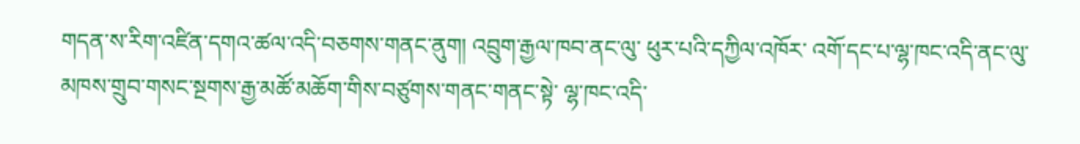གདན་ས་རིག་འཛིན་དགའ་ཚལ་འདི་བཅགས་གནང་ནུག། འབྲུག་རྒྱལ་ཁབ་ནང་ལུ་ ཕུར་པའི་དཀྱིལ་འཁོར་ འགོ་དང་པ་ལྷ་ཁང་འདི་ནང་ལུ་ མཁས་གྲུབ་གསང་སྔགས་རྒྱ་མཚོ་མཆོག་གིས་བཙུགས་གནང་གནང་སྟེ་ ལྷ་ཁང་འདི་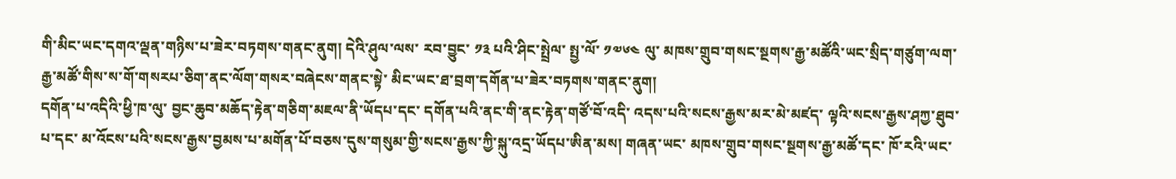གི་མིང་ཡང་དགའ་ལྡན་གཉིས་པ་ཟེར་བཏགས་གནང་ནུག། དེའི་ཤུལ་ལས་ རབ་བྱུང་ ༡༣ པའི་ཤིང་སྤྲེལ་ སྤྱ་ལོ་ ༡༧༦༤ ལུ་ མཁས་གྲུབ་གསང་སྔགས་རྒྱ་མཚོའི་ཡང་སྲིད་གཙུག་ལག་རྒྱ་མཚོ་གིས་ས་གོ་གསརཔ་ཅིག་ནང་ལོག་གསར་བཞེངས་གནང་སྟེ་ མིང་ཡང་ཐ་བྲག་དགོན་པ་ཟེར་བཏགས་གནང་ནུག།
དགོན་པ་འདིའི་ཕྱི་ཁ་ལུ་ བྱང་ཆུབ་མཆོད་རྟེན་གཅིག་མཇལ་ནི་ཡོདཔ་དང་ དགོན་པའི་ནང་གི་ནང་རྟེན་གཙོ་བོ་འདི་ འདས་པའི་སངས་རྒྱས་མར་མེ་མཛད་ ལྟའི་སངས་རྒྱས་ཤཀྱ་ཐུབ་པ་དང་ མ་འོངས་པའི་སངས་རྒྱས་བྱམས་པ་མགོན་པོ་བཅས་དུས་གསུམ་གྱི་སངས་རྒྱས་ཀྱི་སྐུ་འདྲ་ཡོདཔ་ཨིན་མས། གཞན་ཡང་ མཁས་གྲུབ་གསང་སྔགས་རྒྱ་མཚོ་དང་ ཁོ་རའི་ཡང་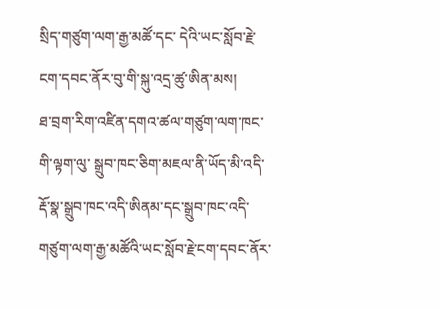སྲིད་གཙུག་ལག་རྒྱ་མཚོ་དང་ དེའི་ཡང་སློབ་རྗེ་ངག་དབང་ནོར་བུ་གི་སྐུ་འདྲ་ཚུ་ཨིན་མས།
ཐ་བྲག་རིག་འཛིན་དགའ་ཚལ་གཙུག་ལག་ཁང་གི་ལྟག་ལུ་ སྒྲུབ་ཁང་ཅིག་མཇལ་ནི་ཡོད་མི་འདི་ རྡོ་སྣ་སྒྲུབ་ཁང་འདི་ཨིནམ་དང་སྒྲུབ་ཁང་འདི་ གཙུག་ལག་རྒྱ་མཚོའི་ཡང་སློབ་རྗེ་ངག་དབང་ནོར་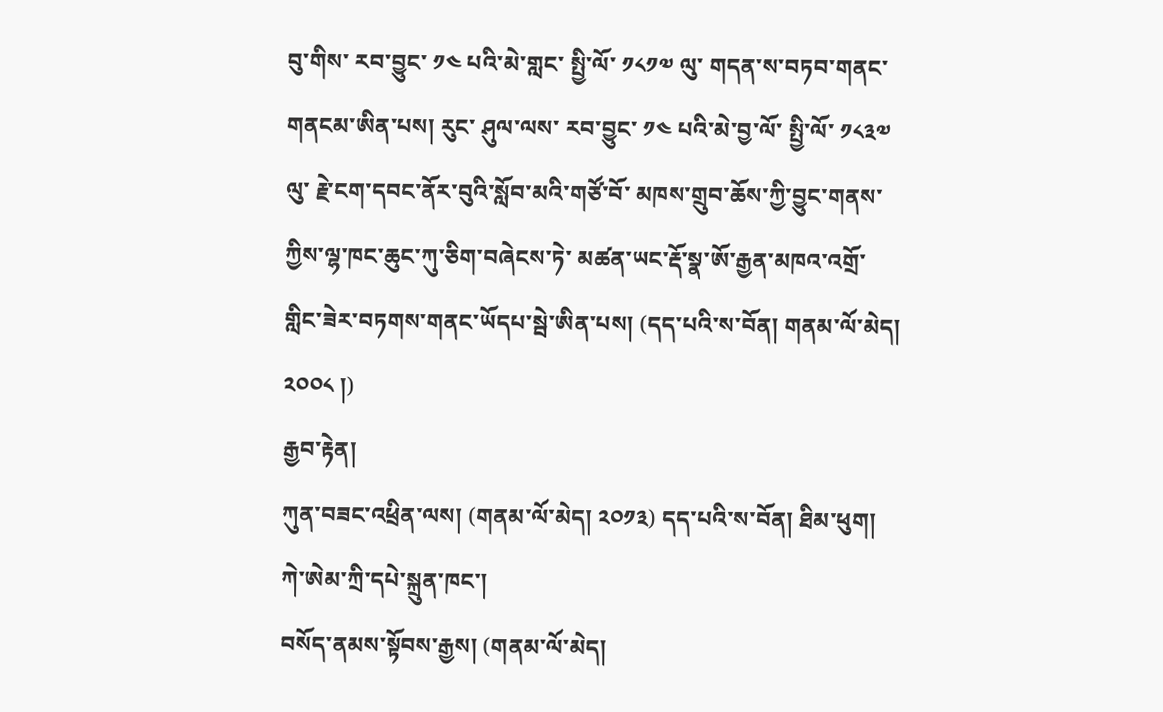བུ་གིས་ རབ་བྱུང་ ༡༤ པའི་མེ་གླང་ སྤྱི་ལོ་ ༡༨༡༧ ལུ་ གདན་ས་བཏབ་གནང་གནངམ་ཨིན་པས། རུང་ ཤུལ་ལས་ རབ་བྱུང་ ༡༤ པའི་མེ་བྱ་ལོ་ སྤྱི་ལོ་ ༡༨༣༧ ལུ་ རྗེ་ངག་དབང་ནོར་བུའི་སློབ་མའི་གཙོ་བོ་ མཁས་གྲུབ་ཆོས་ཀྱི་བྱུང་གནས་ཀྱིས་ལྷ་ཁང་ཆུང་ཀུ་ཅིག་བཞེངས་ཏེ་ མཚན་ཡང་རྡོ་སྣ་ཨོ་རྒྱན་མཁའ་འགྲོ་གླིང་ཟེར་བཏགས་གནང་ཡོདཔ་སྦེ་ཨིན་པས། (དད་པའི་ས་བོན། གནམ་ལོ་མེད། ༢༠༠༨ །)
རྒྱབ་རྟེན།
ཀུན་བཟང་འཕྲིན་ལས། (གནམ་ལོ་མེད། ༢༠༡༣) དད་པའི་ས་བོན། ཐིམ་ཕུག། ཀེ་ཨེམ་ཀྲི་དཔེ་སྐྲུན་ཁང་།
བསོད་ནམས་སྟོབས་རྒྱས། (གནམ་ལོ་མེད།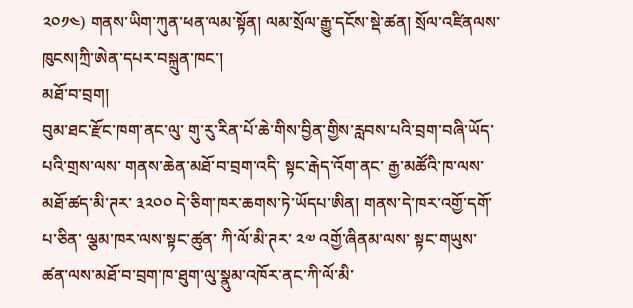༢༠༡༤) གནས་ཡིག་ཀུན་ཕན་ལམ་སྟོན། ལམ་སྲོལ་རྒྱུ་དངོས་སྡེ་ཚན། སྲོལ་འཛིནལས་ཁུངས།ཀྲི་ཨེན་དཔར་བསྐྲུན་ཁང་།
མཐོ་བ་བྲག།
བུམ་ཐང་རྫོང་ཁག་ནང་ལུ་ གུ་རུ་རིན་པོ་ཆེ་གིས་བྱིན་གྱིས་རླབས་པའི་བྲག་བཞི་ཡོད་པའི་གྲས་ལས་ གནས་ཆེན་མཐོ་བ་བྲག་འདི་ སྟང་རྒེད་འོག་ནང་ རྒྱ་མཚོའི་ཁ་ལས་མཐོ་ཚད་མི་ཊར་ ༣༢༠༠ དེ་ཅིག་ཁར་ཆགས་ཏེ་ཡོདཔ་ཨིན། གནས་དེ་ཁར་འགྱོ་དགོ་པ་ཅིན་ ལྕམ་ཁར་ལས་སྟང་ཚུན་ ཀི་ལོ་མི་ཊར་ ༢༧ འགྱོ་ཞིནམ་ལས་ སྟང་གཡུས་ཚན་ལས་མཐོ་བ་བྲག་ཁ་ཐུག་ལུ་སྣུམ་འཁོར་ནང་ཀི་ལོ་མི་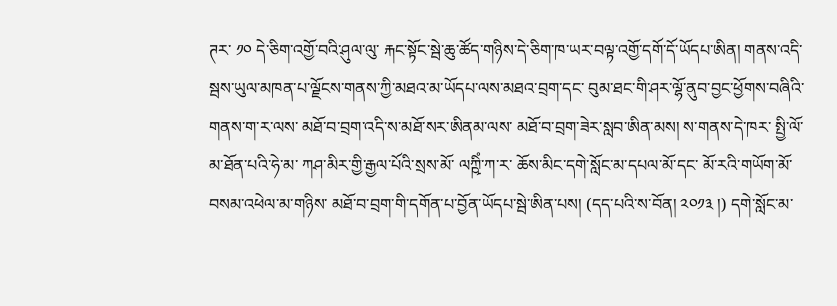ཊར་ ༡༠ དེ་ཅིག་འགྱོ་བའི་ཤུལ་ལུ་ རྐང་སྟོང་སྦེ་ཆུ་ཚོད་གཉིས་དེ་ཅིག་ཁ་ཡར་བལྟ་འགྱོ་དགོ་དོ་ཡོདཔ་ཨིན། གནས་འདི་ སྦས་ཡུལ་མཁན་པ་ལྗོངས་གནས་ཀྱི་མཐའ་མ་ཡོདཔ་ལས་མཐའ་བྲག་དང་ བུམ་ཐང་གི་ཤར་ལྷོ་ནུབ་བྱང་ཕྱོགས་བཞིའི་གནས་ག་ར་ལས་ མཐོ་བ་བྲག་འདི་ས་མཐོ་སར་ཨིནམ་ལས་ མཐོ་བ་བྲག་ཟེར་སླབ་ཨིན་མས། ས་གནས་དེ་ཁར་ སྤྱི་ལོ་མ་ཐོན་པའི་ཧེ་མ་ ཀཤ་མིར་གྱི་རྒྱལ་པོའི་སྲས་མོ་ ལཀྵིཾ་ཀ་ར་ ཆོས་མིང་དགེ་སློང་མ་དཔལ་མོ་དང་ མོ་རའི་གཡོག་མོ་བསམ་འཕེལ་མ་གཉིས་ མཐོ་བ་བྲག་གི་དགོན་པ་བྱོན་ཡོདཔ་སྦེ་ཨིན་པས། (དད་པའི་ས་བོན། ༢༠༡༣ །) དགེ་སློང་མ་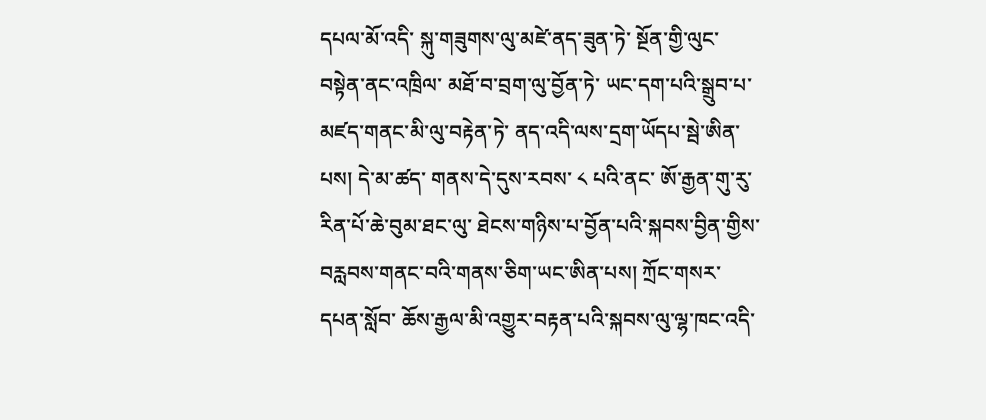དཔལ་མོ་འདི་ སྐུ་གཟུགས་ལུ་མཛེ་ནད་ཟུན་ཏེ་ སྔོན་གྱི་ལུང་བསྟེན་ནང་འཁྲིལ་ མཐོ་བ་བྲག་ལུ་བྱོན་ཏེ་ ཡང་དག་པའི་སྒྲུབ་པ་མཛད་གནང་མི་ལུ་བརྟེན་ཏེ་ ནད་འདི་ལས་དྲག་ཡོདཔ་སྦེ་ཨིན་པས། དེ་མ་ཚད་ གནས་དེ་དུས་རབས་ ༨ པའི་ནང་ ཨོ་རྒྱན་གུ་རུ་རིན་པོ་ཆེ་བུམ་ཐང་ལུ་ ཐེངས་གཉིས་པ་བྱོན་པའི་སྐབས་བྱིན་གྱིས་བརླབས་གནང་བའི་གནས་ཅིག་ཡང་ཨིན་པས། ཀྲོང་གསར་དཔན་སློབ་ ཆོས་རྒྱལ་མི་འགྱུར་བརྟན་པའི་སྐབས་ལུ་ལྷ་ཁང་འདི་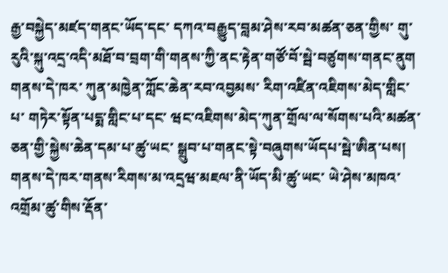རྒྱ་བསྐྱེད་མཛད་གནང་ཡོད་དང་ དཀའ་བརྒྱུད་བླམ་ཤེས་རབ་མཚན་ཅན་གྱིས་ གུ་རུའི་སྐུ་འདྲ་འདི་མཐོ་བ་བྲག་གི་གནས་ཀྱི་ནང་རྟེན་གཙོ་བོ་སྦེ་བཙུགས་གནང་ནུག གནས་དེ་ཁར་ ཀུན་མཁྱེན་ཀློང་ཆེན་རབ་འབྱམས་ རིག་འཛིན་འཇིགས་མེད་གླིང་པ་ གཏེར་སྟོན་པདྨ་གླིང་པ་དང་ ཝང་འཇིགས་མེད་ཀུན་གྲོལ་ལ་སོགས་པའི་མཚན་ཅན་གྱི་སྐྱེས་ཆེན་དམ་པ་ཚུ་ཡང་ སྒྲུབ་པ་གནང་སྟེ་བཞུགས་ཡོདཔ་སྦེ་ཨིན་པས།
གནས་དེ་ཁར་གནས་རིགས་མ་འདྲཝ་མཇལ་ནི་ཡོད་མི་ཚུ་ཡང་ ཡེ་ཤེས་མཁའ་འགྲོམ་ཚུ་གིས་རྡོན་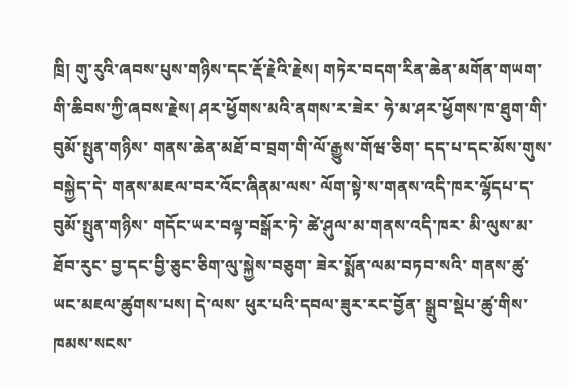ཁྲི། གུ་རུའི་ཞབས་པུས་གཉིས་དང་རྡོ་རྗེའི་རྗེས། གཏེར་བདག་རིན་ཆེན་མགོན་གཡག་གི་ཆིབས་ཀྱི་ཞབས་རྗེས། ཤར་ཕྱོགས་མའི་ནགས་ར་ཟེར་ ཧེ་མ་ཤར་ཕྱོགས་ཁ་ཐུག་གི་བུམོ་སྤུན་གཉིས་ གནས་ཆེན་མཐོ་བ་བྲག་གི་ལོ་རྒྱུས་གོཝ་ཅིག་ དད་པ་དང་མོས་གུས་བསྐྱེད་དེ་ གནས་མཇལ་བར་འོང་ཞིནམ་ལས་ ལོག་སྟེ་ས་གནས་འདི་ཁར་ལྷོདཔ་ད་ བུམོ་སྤུན་གཉིས་ གདོང་ཡར་བལྟ་བསྒོར་ཏེ་ ཚེ་ཤུལ་མ་གནས་འདི་ཁར་ མི་ལུས་མ་ཐོབ་རུང་ བྱ་དང་བྱི་ཅུང་ཅིག་ལུ་སྐྱེས་བཅུག་ ཟེར་སྨོན་ལམ་བཏབ་སའི་ གནས་ཚུ་ཡང་མཇལ་ཚུགས་པས། དེ་ལས་ ཕུར་པའི་དབལ་ཟུར་རང་བྱོན་ སྒྲུབ་སྡེཔ་ཚུ་གིས་ཁམས་སངས་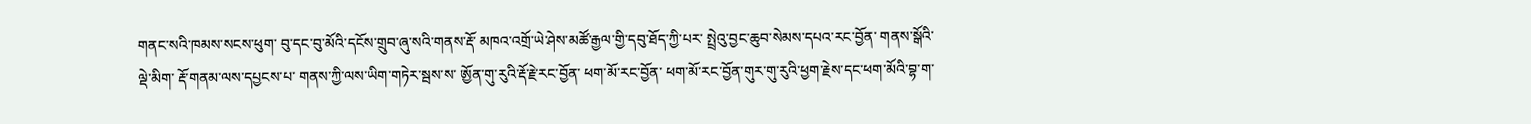གནང་སའི་ཁམས་སངས་ཕུག་ བུ་དང་བུ་མོའི་དངོས་གྲུབ་ཞུ་སའི་གནས་རྡོ་ མཁའ་འགྲོ་ཡེ་ཤེས་མཚོ་རྒྱལ་གྱི་དབུ་ཐོད་ཀྱི་པར་ སྤྲེའུ་བྱང་ཆུབ་སེམས་དཔའ་རང་བྱོན་ གནས་སྒོའི་ལྡེ་མིག་ རྡོ་གནམ་ལས་དཔྱངས་པ་ གནས་ཀྱི་ལས་ཡིག་གཏེར་སྦས་ས་ ཨྱོན་གུ་རུའི་རྡོ་རྗེ་རང་བྱོན་ ཕག་མོ་རང་བྱོན་ ཕག་མོ་རང་བྱོན་གུར་གུ་རུའི་ཕྱག་རྗེས་དང་ཕག་མོའི་བྷ་ག་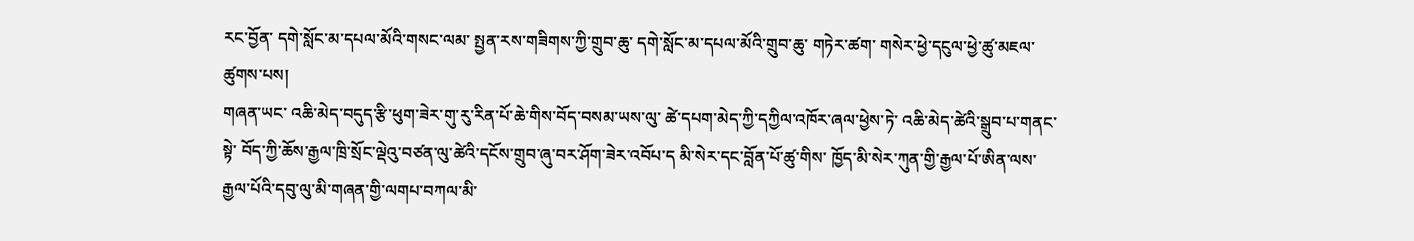རང་བྱོན་ དགེ་སློང་མ་དཔལ་མོའི་གསང་ལམ་ སྤྱན་རས་གཟིགས་ཀྱི་གྲུབ་ཆུ་ དགེ་སློང་མ་དཔལ་མོའི་གྲུབ་ཆུ་ གཏེར་ཚག་ གསེར་ཕྱེ་དངུལ་ཕྱེ་ཚུ་མཇལ་ཚུགས་པས།
གཞན་ཡང་ འཆི་མེད་བདུད་རྩི་ཕུག་ཟེར་གུ་རུ་རིན་པོ་ཆེ་གིས་བོད་བསམ་ཡས་ལུ་ ཚེ་དཔག་མེད་ཀྱི་དཀྱིལ་འཁོར་ཞལ་ཕྱེས་ཏེ་ འཆི་མེད་ཚེའི་སྒྲུབ་པ་གནང་སྟེ་ བོད་ཀྱི་ཆོས་རྒྱལ་ཁྲི་སྲོང་ལྡེའུ་བཙན་ལུ་ཚེའི་དངོས་གྲུབ་ཞུ་བར་ཤོག་ཟེར་འབོཔ་ད མི་སེར་དང་བློན་པོ་ཚུ་གིས་ ཁྱོད་མི་སེར་ཀུན་གྱི་རྒྱལ་པོ་ཨིན་ལས་ རྒྱལ་པོའི་དབུ་ལུ་མི་གཞན་གྱི་ལགཔ་བཀལ་མི་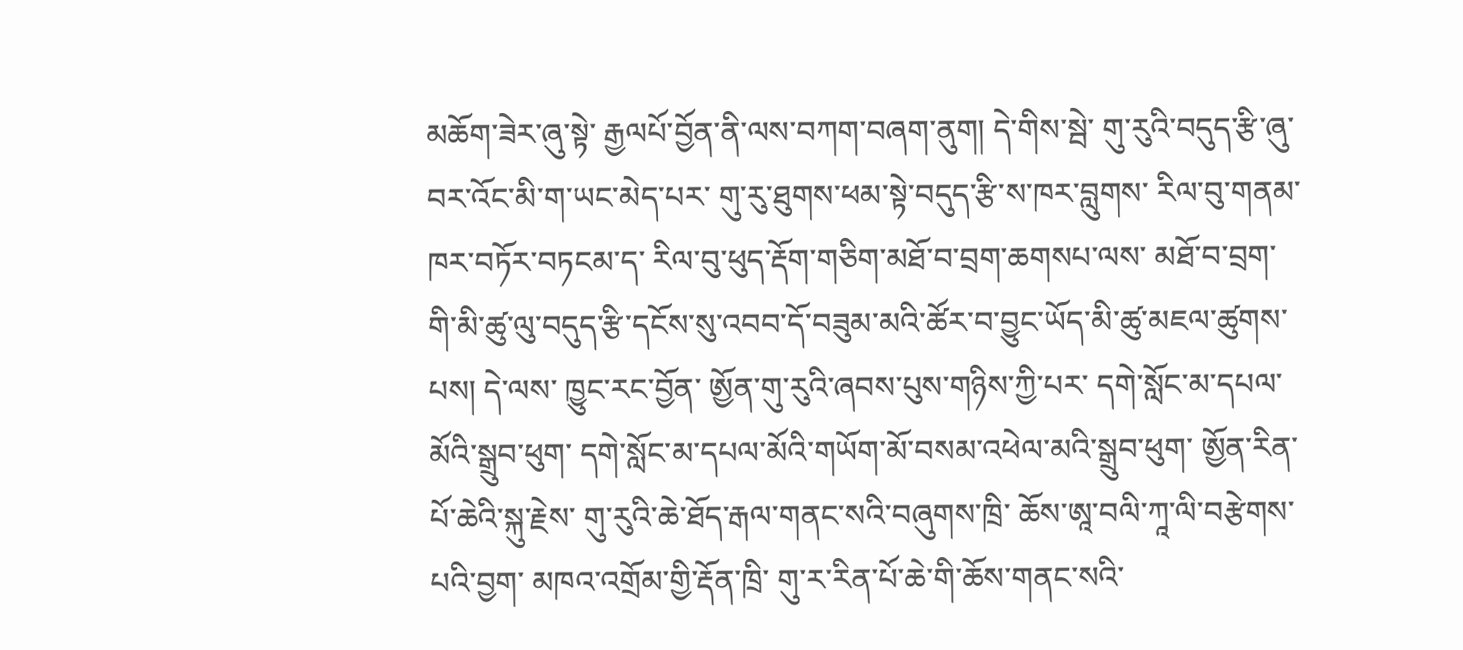མཆོག་ཟེར་ཞུ་སྟེ་ རྒྱལཔོ་བྱོན་ནི་ལས་བཀག་བཞག་ནུག། དེ་གིས་སྦེ་ གུ་རུའི་བདུད་རྩི་ཞུ་བར་འོང་མི་ག་ཡང་མེད་པར་ གུ་རུ་ཐུགས་ཕམ་སྟེ་བདུད་རྩི་ས་ཁར་བླུགས་ རིལ་བུ་གནམ་ཁར་བཏོར་བཏངམ་ད་ རིལ་བུ་ཕུད་རྡོག་གཅིག་མཐོ་བ་བྲག་ཆགསཔ་ལས་ མཐོ་བ་བྲག་གི་མི་ཚུ་ལུ་བདུད་རྩི་དངོས་སུ་འབབ་དོ་བཟུམ་མའི་ཚོར་བ་བྱུང་ཡོད་མི་ཚུ་མཇལ་ཚུགས་པས། དེ་ལས་ ཁྱུང་རང་བྱོན་ ཨྱོན་གུ་རུའི་ཞབས་པུས་གཉིས་ཀྱི་པར་ དགེ་སློང་མ་དཔལ་མོའི་སྒྲུབ་ཕུག་ དགེ་སློང་མ་དཔལ་མོའི་གཡོག་མོ་བསམ་འཕེལ་མའི་སྒྲུབ་ཕུག་ ཨྱོན་རིན་པོ་ཆེའི་སྐུ་རྗེས་ གུ་རུའི་ཆེ་ཐོད་རྒལ་གནང་སའི་བཞུགས་ཁྲི་ ཆོས་ཨཱ་བལི་ཀཱ་ལི་བརྩེགས་པའི་བྱག་ མཁའ་འགྲོམ་གྱི་རྡོན་ཁྲི་ གུ་ར་རིན་པོ་ཆེ་གི་ཆོས་གནང་སའི་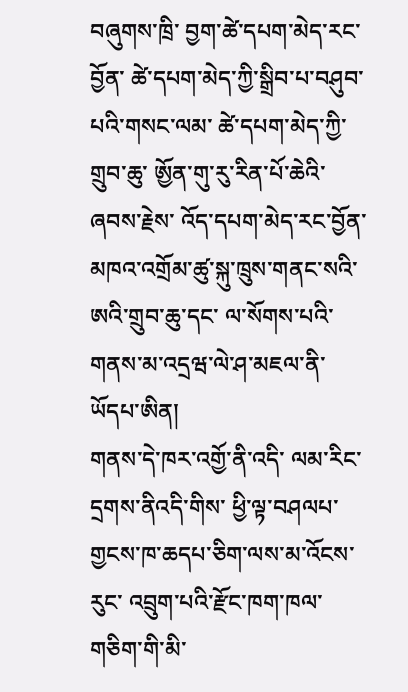བཞུགས་ཁྲི་ བྱག་ཚེ་དཔག་མེད་རང་བྱོན་ ཚེ་དཔག་མེད་ཀྱི་སྒྲིབ་པ་བཤུབ་པའི་གསང་ལམ་ ཚེ་དཔག་མེད་ཀྱི་གྲུབ་ཆུ་ ཨྱོན་གུ་རུ་རིན་པོ་ཆེའི་ཞབས་རྗེས་ འོད་དཔག་མེད་རང་བྱོན་ མཁའ་འགྲོམ་ཚུ་སྐུ་ཁྲུས་གནང་སའི་ཨའི་གྲུབ་ཆུ་དང་ ལ་སོགས་པའི་གནས་མ་འདྲཝ་ལེ་ཤ་མཇལ་ནི་ཡོདཔ་ཨིན།
གནས་དེ་ཁར་འགྱོ་ནི་འདི་ ལམ་རིང་དྲགས་ནིའདི་གིས་ ཕྱི་ལྟ་བཤལཔ་གྱངས་ཁ་ཆདཔ་ཅིག་ལས་མ་འོངས་རུང་ འབྲུག་པའི་རྫོང་ཁག་ཁལ་གཅིག་གི་མི་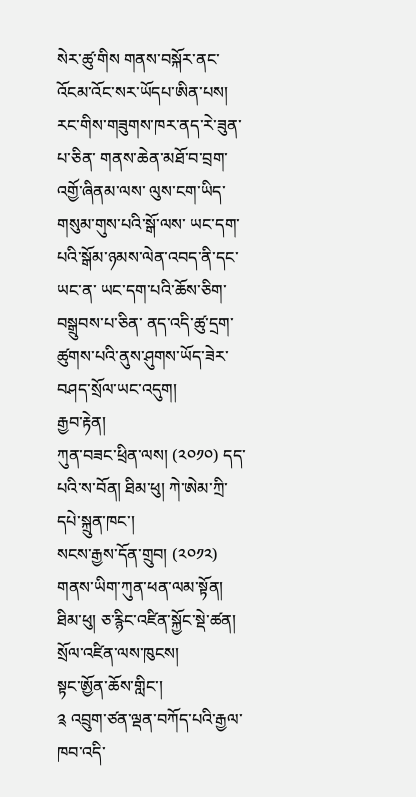སེར་ཚུ་གིས གནས་བསྐོར་ནང་འོངམ་འོང་སར་ཡོདཔ་ཨིན་པས། རང་གིས་གཟུགས་ཁར་ནད་རེ་ཟུན་པ་ཅིན་ གནས་ཆེན་མཐོ་བ་བྲག་འགྱོ་ཞིནམ་ལས་ ལུས་ངག་ཡིད་གསུམ་གུས་པའི་སྒོ་ལས་ ཡང་དག་པའི་སྒོམ་ཉམས་ལེན་འབད་ནི་དང་ ཡང་ན་ ཡང་དག་པའི་ཆོས་ཅིག་བསྒྲུབས་པ་ཅིན་ ནད་འདི་ཚུ་དྲག་ཚུགས་པའི་ནུས་ཤུགས་ཡོད་ཟེར་བཤད་སྲོལ་ཡང་འདུག།
རྒྱབ་རྟེན།
ཀུན་བཟང་ཕྲིན་ལས། (༢༠༡༠) དད་པའི་ས་བོན། ཐིམ་ཕུ། ཀེ་ཨེམ་ཀྲི་དཔེ་སྐྲུན་ཁང་།
སངས་རྒྱས་དོན་གྲུབ། (༢༠༡༢) གནས་ཡིག་ཀུན་ཕན་ལམ་སྟོན། ཐིམ་ཕུ། ཅ་རྙིང་འཛིན་སྐྱོང་སྡེ་ཚན། སྲོལ་འཛིན་ལས་ཁུངས།
སྟང་ཨྱོན་ཆོས་གླིང་།
༉ འབྲུག་ཙན་ལྡན་བཀོད་པའི་རྒྱལ་ཁབ་འདི་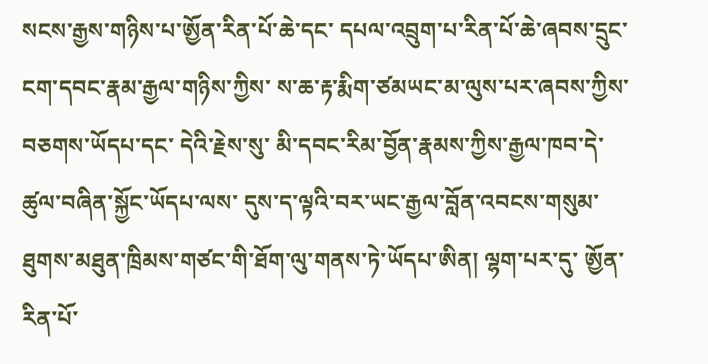སངས་རྒྱས་གཉིས་པ་ཨྱོན་རིན་པོ་ཆེ་དང་ དཔལ་འབྲུག་པ་རིན་པོ་ཆེ་ཞབས་དྲུང་ངག་དབང་རྣམ་རྒྱལ་གཉིས་ཀྱིས་ ས་ཆ་རྟ་རྨིག་ཙམཡང་མ་ལུས་པར་ཞབས་ཀྱིས་བཅགས་ཡོདཔ་དང་ དེའི་རྗེས་སུ་ མི་དབང་རིམ་བྱོན་རྣམས་ཀྱིས་རྒྱལ་ཁབ་དེ་ ཚུལ་བཞིན་སྐྱོང་ཡོདཔ་ལས་ དུས་ད་ལྟའི་བར་ཡང་རྒྱལ་བློན་འབངས་གསུམ་ཐུགས་མཐུན་ཁྲིམས་གཙང་གི་ཐོག་ལུ་གནས་ཏེ་ཡོདཔ་ཨིན། ལྷག་པར་དུ་ ཨྱོན་རིན་པོ་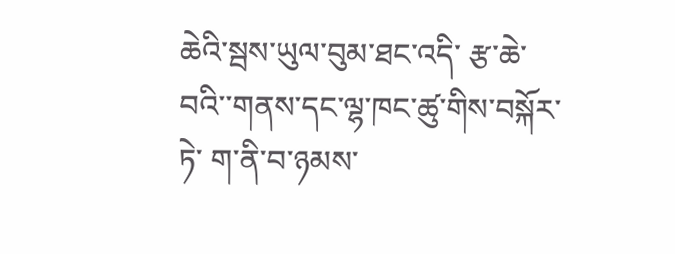ཆེའི་སྦས་ཡུལ་བུམ་ཐང་འདི་ རྩ་ཆེ་བའི་་གནས་དང་ལྷ་ཁང་ཚུ་གིས་བསྐོར་ཏེ་ ག་ནི་བ་ཉམས་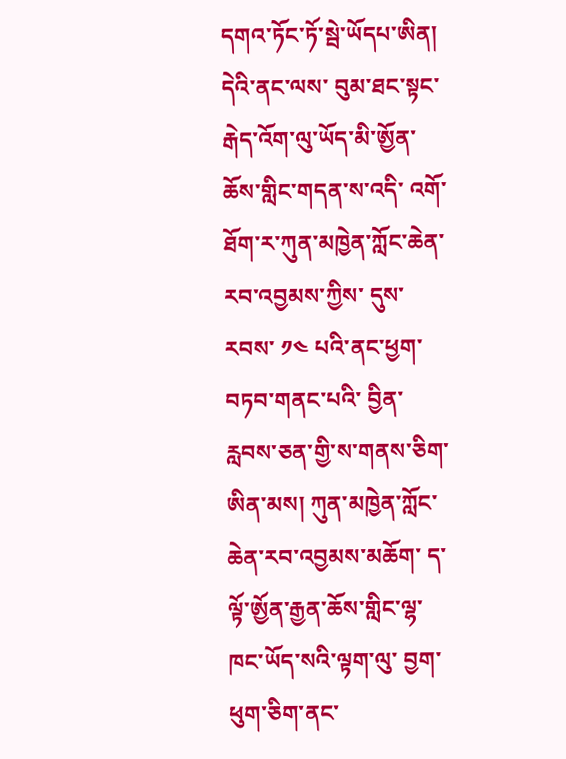དགའ་ཏོང་ཏོ་སྦེ་ཡོདཔ་ཨིན། དེའི་ནང་ལས་ བུམ་ཐང་སྟང་རྒེད་འོག་ལུ་ཡོད་མི་ཨྱོན་ཆོས་གླིང་གདན་ས་འདི་ འགོ་ཐོག་ར་ཀུན་མཁྱེན་ཀློང་ཆེན་རབ་འབྱམས་ཀྱིས་ དུས་རབས་ ༡༤ པའི་ནང་ཕྱག་བཏབ་གནང་པའི་ བྱིན་རླབས་ཅན་གྱི་ས་གནས་ཅིག་ཨིན་མས། ཀུན་མཁྱེན་ཀློང་ཆེན་རབ་འབྱམས་མཆོག་ ད་ལྟོ་ཨྱོན་རྒྱན་ཆོས་གླིང་ལྷ་ཁང་ཡོད་སའི་ལྟག་ལུ་ བྱག་ཕུག་ཅིག་ནང་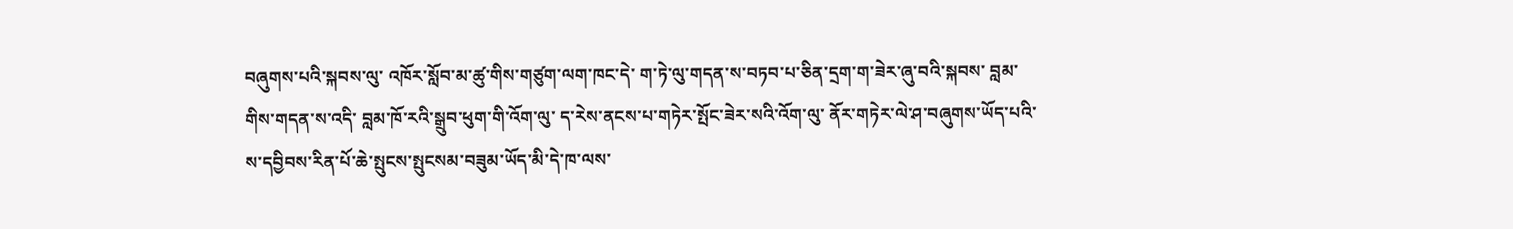བཞུགས་པའི་སྐབས་ལུ་ འཁོར་སློབ་མ་ཚུ་གིས་གཙུག་ལག་ཁང་དེ་ ག་ཏེ་ལུ་གདན་ས་བཏབ་པ་ཅིན་དྲག་ག་ཟེར་ཞུ་བའི་སྐབས་ བླམ་གིས་གདན་ས་འདི་ བླམ་ཁོ་རའི་སྒྲུབ་ཕུག་གི་འོག་ལུ་ ད་རེས་ནངས་པ་གཏེར་སྤོང་ཟེར་སའི་འོག་ལུ་ ནོར་གཏེར་ལེ་ཤ་བཞུགས་ཡོད་པའི་ས་དབྱིབས་རིན་པོ་ཆེ་སྤུངས་སྤུངསམ་བཟུམ་ཡོད་མི་དེ་ཁ་ལས་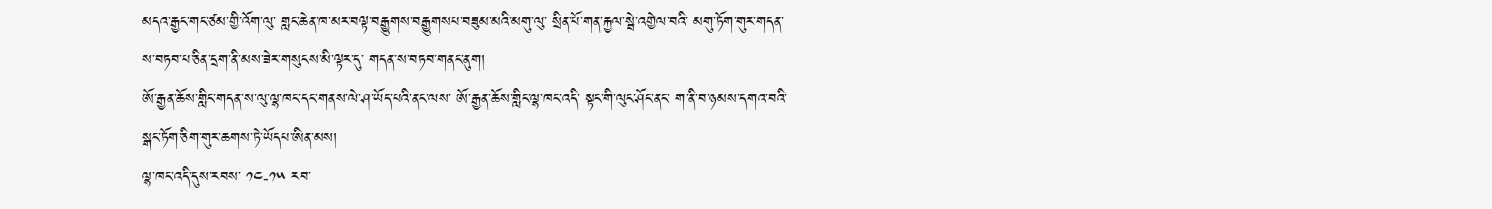མདའ་རྒྱང་གང་ཙམ་གྱི་འོག་ལུ་ གླང་ཆེན་ཁ་མར་བལྟ་བརྒྱུགས་བརྒྱུགསཔ་བཟུམ་མའི་མགུ་ལུ་ སྲིན་པོ་གན་རྐྱལ་སྦེ་འགྱེལ་བའི་ མགུ་ཏོག་གུར་གདན་ས་བཏབ་པ་ཅིན་དྲག་ནི་མས་ཟེར་གསུངས་མི་ལྟར་དུ་ གདན་ས་བཏབ་གནང་ནུག།
ཨོ་རྒྱན་ཆོས་གླིང་གདན་ས་ལུ་ལྷ་ཁང་དང་གནས་ལེ་ཤ་ཡོད་པའི་ནང་ལས་ ཨོ་རྒྱན་ཆོས་གླིང་ལྷ་ཁང་འདི་ སྟང་གི་ལུང་ཤོང་ནང་ ག་ནི་བ་ཉམས་དགའ་བའི་སྒང་ཏོག་ཅིག་གུར་ཆགས་ཏེ་ཡོདཔ་ཨིན་མས།
ལྷ་ཁང་འདི་དུས་རབས་ ༡༤‑༡༥ རབ་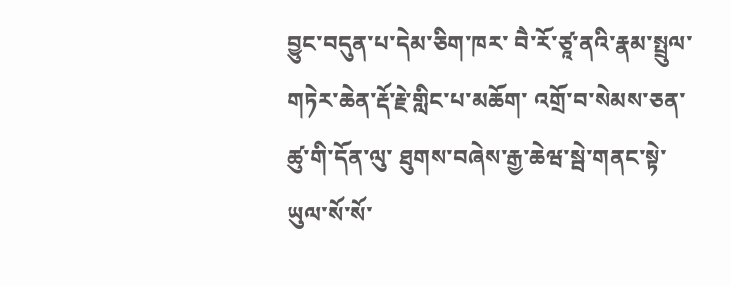བྱུང་བདུན་པ་དེམ་ཅིག་ཁར་ བཻ་རོ་ཙཱ་ནའི་རྣམ་སྤྲུལ་གཏེར་ཆེན་རྡོ་རྗེ་གླིང་པ་མཆོག་ འགྲོ་བ་སེམས་ཅན་ཚུ་གི་དོན་ལུ་ ཐུགས་བཞེས་རྒྱ་ཆེཝ་སྦེ་གནང་སྟེ་ ཡུལ་སོ་སོ་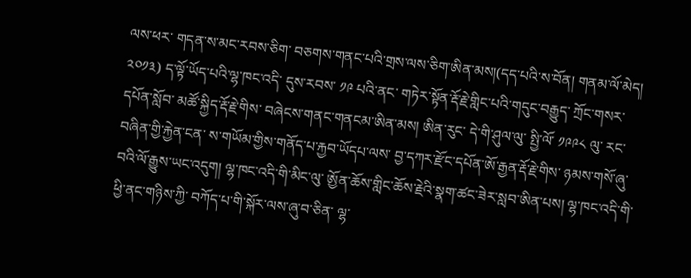ལས་ཕར་ གདན་ས་མང་རབས་ཅིག་ བཅགས་གནང་པའི་གྲས་ལས་ཅིག་ཨིན་མས།(དད་པའི་ས་བོན། གནམ་ལོ་མེད། ༢༠༡༣) ད་ལྟོ་ཡོད་པའི་ལྷ་ཁང་འདི་ དུས་རབས་ ༡༩ པའི་ནང་ གཏེར་སྟོན་རྡོ་རྗེ་གླིང་པའི་གདུང་བརྒྱུད་ ཀྲོང་གསར་དཔོན་སློབ་ མཚོ་སྐྱིད་རྡོ་རྗེ་གིས་ བཞེངས་གནང་གནངམ་ཨིན་མས། ཨིན་རུང་ དེ་གི་ཤུལ་ལུ་ སྤྱི་ལོ་ ༡༩༩༨ ལུ་ རང་བཞིན་གྱི་རྐྱེན་ངན་ ས་གཡོམ་གྱིས་གནོད་པ་རྐྱབ་ཡོདཔ་ལས་ བྱ་དཀར་རྫོང་དཔོན་ཨོ་རྒྱན་རྡོ་རྗེ་གིས་ ཉམས་གསོ་ཞུ་བའི་ལོ་རྒྱུས་ཡང་འདུག། ལྷ་ཁང་འདི་གི་མིང་ལུ་ ཨྱོན་ཆོས་གླིང་ཆོས་རྗེའི་སྣག་ཚང་ཟེར་སླབ་ཨིན་པས། ལྷ་ཁང་འདི་གི་ཕྱི་ནང་གཉིས་ཀྱི་ བཀོད་པ་གི་སྐོར་ལས་ཞུ་བ་ཅིན་ ལྷ་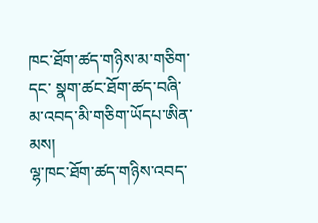ཁང་ཐོག་ཚད་གཉིས་མ་གཅིག་དང་ སྣག་ཚང་ཐོག་ཚད་བཞི་མ་འབད་མི་གཅིག་ཡོདཔ་ཨིན་མས།
ལྷ་ཁང་ཐོག་ཚད་གཉིས་འབད་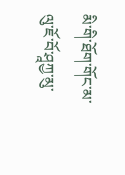མི་གི་ཐོག་གོང་མ་ལུ་ཇོ་བོ་ཤཱཀྱ་མུ་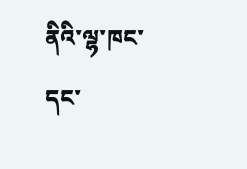ནིའི་ལྷ་ཁང་དང་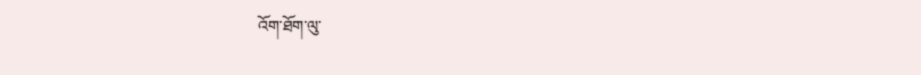འོག་ཐོག་ལུ་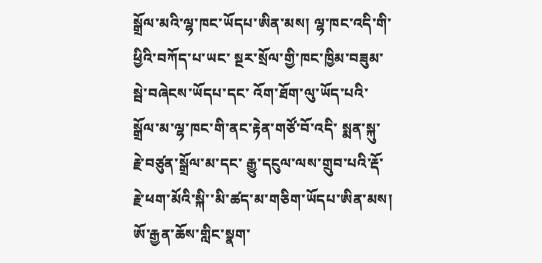སྒྲོལ་མའི་ལྷ་ཁང་ཡོདཔ་ཨིན་མས། ལྷ་ཁང་འདི་གི་ཕྱིའི་བཀོད་པ་ཡང་ སྔར་སྲོལ་གྱི་ཁང་ཁྱིམ་བཟུམ་སྦེ་བཞེངས་ཡོདཔ་དང་ འོག་ཐོག་ལུ་ཡོད་པའི་སྒྲོལ་མ་ལྷ་ཁང་གི་ནང་རྟེན་གཙོ་བོ་འདི་ སྨན་སྐུ་རྗེ་བཙུན་སྒྲོལ་མ་དང་ རྒྱུ་དངུལ་ལས་གྲུབ་པའི་རྡོ་རྗེ་ཕག་མོའི་སྐི་་མི་ཚད་མ་གཅིག་ཡོདཔ་ཨིན་མས།
ཨོ་རྒྱན་ཆོས་གླིང་སྣག་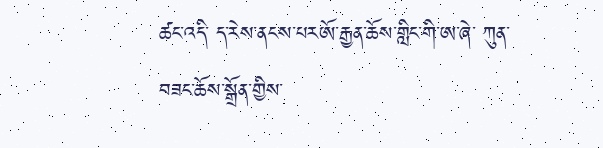ཚང་འདི་ ད་རེས་ནངས་པརཨོ་རྒྱན་ཆོས་གླིང་གི་ཨ་ཞེ་ ཀུན་བཟང་ཆོས་སྒྲོན་གྱིས་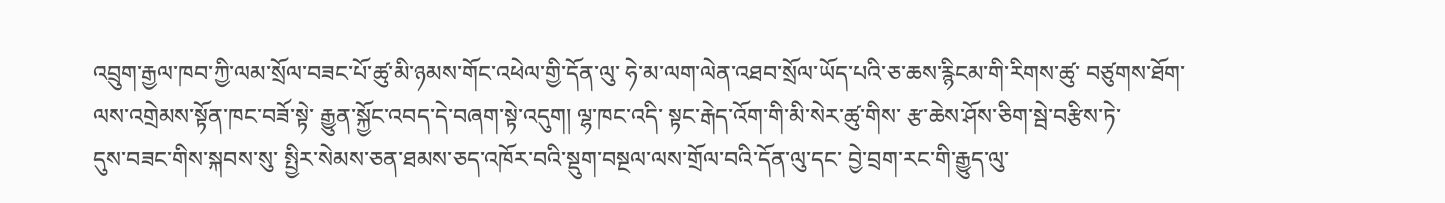འབྲུག་རྒྱལ་ཁབ་ཀྱི་ལམ་སྲོལ་བཟང་པོ་ཚུ་མི་ཉམས་གོང་འཕེལ་གྱི་དོན་ལུ་ ཧེ་མ་ལག་ལེན་འཐབ་སྲོལ་ཡོད་པའི་ཅ་ཆས་རྙིངམ་གི་རིགས་ཚུ་ བཙུགས་ཐོག་ལས་འགྲེམས་སྟོན་ཁང་བཟོ་སྟེ་ རྒྱུན་སྐྱོང་འབད་དེ་བཞག་སྟེ་འདུག། ལྷ་ཁང་འདི་ སྟང་རྒེད་འོག་གི་མི་སེར་ཚུ་གིས་ རྩ་ཆེས་ཤོས་ཅིག་སྦེ་བརྩིས་ཏེ་
དུས་བཟང་གིས་སྐབས་སུ་ སྤྱིར་སེམས་ཅན་ཐམས་ཅད་འཁོར་བའི་སྡུག་བསྔལ་ལས་གྲོལ་བའི་དོན་ལུ་དང་ བྱེ་བྲག་རང་གི་རྒྱུད་ལུ་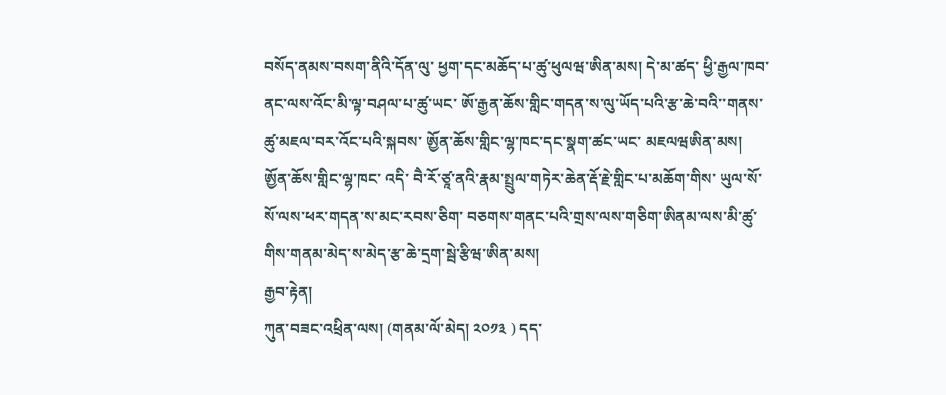བསོད་ནམས་བསག་ནིའི་དོན་ལུ་ ཕྱག་དང་མཆོད་པ་ཚུ་ཕུལཝ་ཨིན་མས། དེ་མ་ཚད་ ཕྱི་རྒྱལ་ཁབ་ནང་ལས་འོང་མི་ལྟ་བཤལ་པ་ཚུ་ཡང་ ཨོ་རྒྱན་ཆོས་གླིང་གདན་ས་ལུ་ཡོད་པའི་རྩ་ཆེ་བའི་་གནས་ཚུ་མཇལ་བར་འོང་པའི་སྐབས་ ཨྱོན་ཆོས་གླིང་ལྷ་ཁང་དང་སྣག་ཚང་ཡང་ མཇལཝཨིན་མས། ཨྱོན་ཆོས་གླིང་ལྷ་ཁང་ འདི་ བཻ་རོ་ཙཱ་ནའི་རྣམ་སྤྲུལ་གཏེར་ཆེན་རྡོ་རྗེ་གླིང་པ་མཆོག་གིས་ ཡུལ་སོ་སོ་ལས་ཕར་གདན་ས་མང་རབས་ཅིག་ བཅགས་གནང་པའི་གྲས་ལས་གཅིག་ཨིནམ་ལས་མི་ཚུ་གིས་གནམ་མེད་ས་མེད་རྩ་ཆེ་དྲག་སྦེ་རྩིཝ་ཨིན་མས།
རྒྱབ་རྟེན།
ཀུན་བཟང་འཕྲིན་ལས། (གནམ་ལོ་མེད། ༢༠༡༣ ) དད་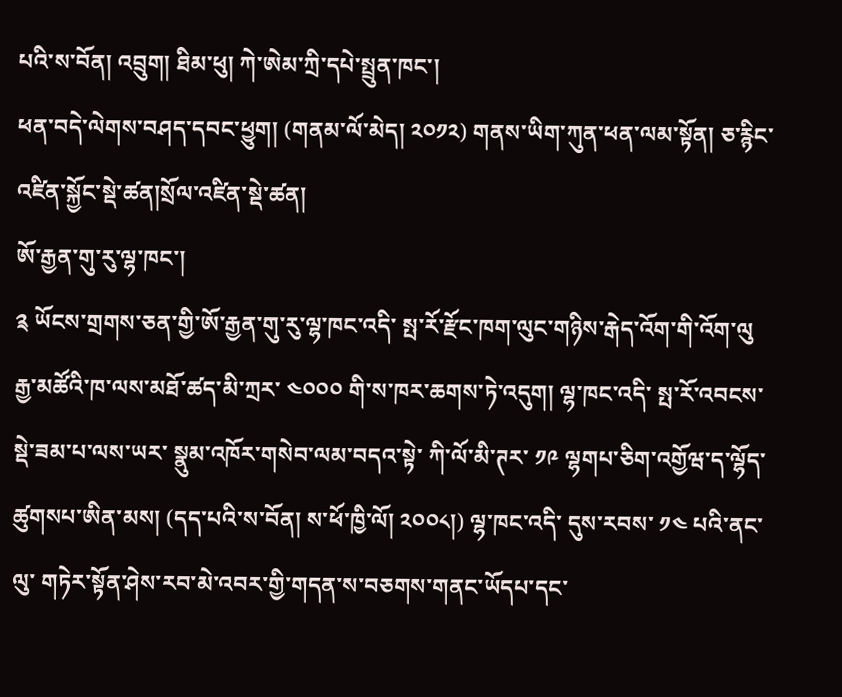པའི་ས་བོན། འབྲུག། ཐིམ་ཕུ། ཀེ་ཨེམ་ཀྲི་དཔེ་སྤྲུན་ཁང་།
ཕན་བདེ་ལེགས་བཤད་དབང་ཕྱུག། (གནམ་ལོ་མེད། ༢༠༡༢) གནས་ཡིག་ཀུན་ཕན་ལམ་སྟོན། ཅ་རྙིང་འཛིན་སྐྱོང་སྡེ་ཚན།སྲོལ་འཛིན་སྡེ་ཚན།
ཨོ་རྒྱན་གུ་རུ་ལྷ་ཁང་།
༉ ཡོངས་གྲགས་ཅན་གྱི་ཨོ་རྒྱན་གུ་རུ་ལྷ་ཁང་འདི་ སྤ་རོ་རྫོང་ཁག་ལུང་གཉིས་རྒེད་འོག་གི་འོག་ལུ རྒྱ་མཚོའི་ཁ་ལས་མཐོ་ཚད་མི་ཀྲར་ ༤༠༠༠ གི་ས་ཁར་ཆགས་ཏེ་འདུག། ལྷ་ཁང་འདི་ སྤ་རོ་འབངས་སྡེ་ཟམ་པ་ལས་ཡར་ སྣུམ་འཁོར་གསེབ་ལམ་བདའ་སྟེ་ ཀི་ལོ་མི་ཊར་ ༡༩ ལྷགཔ་ཅིག་འགྱོཝ་ད་ལྷོད་ཚུགསཔ་ཨིན་མས། (དད་པའི་ས་བོན། ས་ཕོ་ཁྱི་ལོ། ༢༠༠༨།) ལྷ་ཁང་འདི་ དུས་རབས་ ༡༤ པའི་ནང་ལུ་ གཏེར་སྟོན་ཤེས་རབ་མེ་འབར་གྱི་གདན་ས་བཅགས་གནང་ཡོདཔ་དང་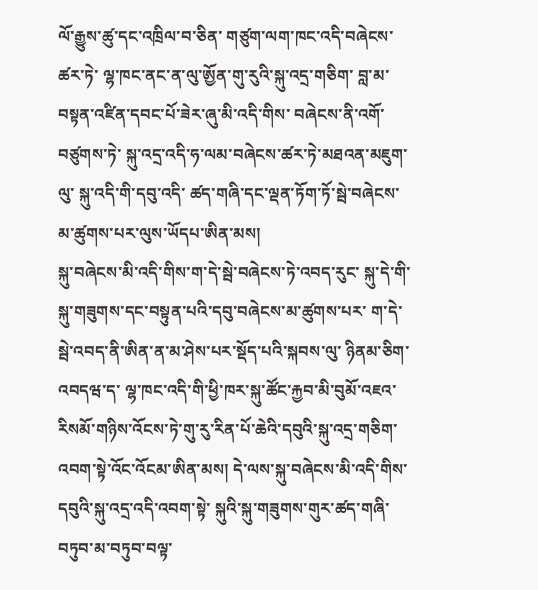ལོ་རྒྱུས་ཚུ་དང་འཁྲིལ་བ་ཅིན་ གཙུག་ལག་ཁང་འདི་བཞེངས་ཚར་ཏེ་ ལྷ་ཁང་ནང་ན་ལུ་ཨྱོན་གུ་རུའི་སྐུ་འདྲ་གཅིག་ བླ་མ་བསྟན་འཛིན་དབང་པོ་ཟེར་ཞུ་མི་འདི་གིས་ བཞེངས་ནི་འགོ་བཙུགས་ཏེ་ སྐུ་འདྲ་འདི་ཧ་ལམ་བཞེངས་ཚར་ཏེ་མཐའན་མཇུག་ལུ་ སྐུ་འདི་གི་དབུ་འདི་ ཚད་གཞི་དང་ལྡན་ཏོག་ཏོ་སྦེ་བཞེངས་མ་ཚུགས་པར་ལུས་ཡོདཔ་ཨིན་མས།
སྐུ་བཞེངས་མི་འདི་གིས་ག་དེ་སྦེ་བཞེངས་ཏེ་འབད་རུང་ སྐུ་དེ་གི་སྐུ་གཟུགས་དང་བསྟུན་པའི་དབུ་བཞེངས་མ་ཚུགས་པར་ ག་དེ་སྦེ་འབད་ནི་ཨིན་ན་མ་ཤེས་པར་སྡོད་པའི་སྐབས་ལུ་ ཉིནམ་ཅིག་འབདཝ་ད་ ལྷ་ཁང་འདི་གི་ཕྱི་ཁར་སྐུ་ཚོང་རྐྱབ་མི་བུམོ་འཇའ་རིསམོ་གཉིས་འོངས་ཏེ་གུ་རུ་རིན་པོ་ཆེའི་དབུའི་སྐུ་འདྲ་གཅིག་འབག་སྟེ་འོང་འོངམ་ཨིན་མས། དེ་ལས་སྐུ་བཞེངས་མི་འདི་གིས་དབུའི་སྐུ་འདྲ་འདི་འབག་སྟེ་ སྐུའི་སྐུ་གཟུགས་གུར་ཚད་གཞི་བཏུབ་མ་བཏུབ་བལྟ་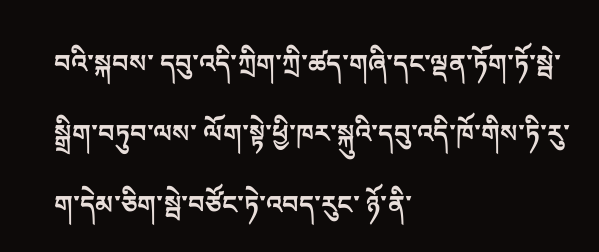བའི་སྐབས་ དབུ་འདི་ཀྲིག་ཀྲི་ཚད་གཞི་དང་ལྡན་ཏོག་ཏོ་སྦེ་སྒྲིག་བཏུབ་ལས་ ལོག་སྟེ་ཕྱི་ཁར་སྐུའི་དབུ་འདི་ཁོ་གིས་ཏི་རུ་ག་དེམ་ཅིག་སྦེ་བཙོང་ཏེ་འབད་རུང་ ཉོ་ནི་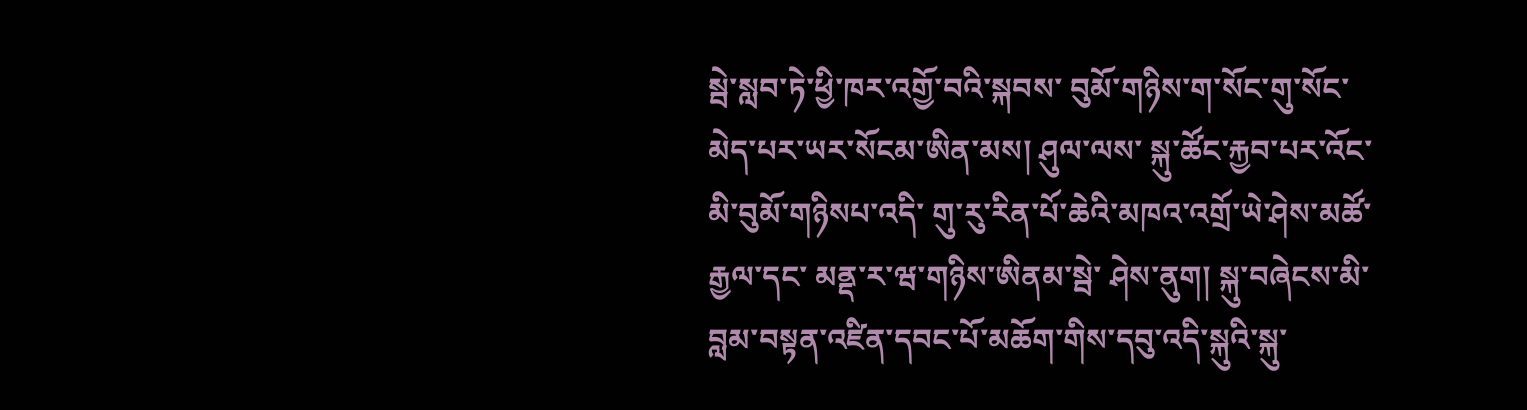སྦེ་སླབ་ཏེ་ཕྱི་ཁར་འགྱོ་བའི་སྐབས་ བུམོ་གཉིས་ག་སོང་གུ་སོང་མེད་པར་ཡར་སོངམ་ཨིན་མས། ཤུལ་ལས་ སྐུ་ཚོང་རྐྱབ་པར་འོང་མི་བུམོ་གཉིསཔ་འདི་ གུ་རུ་རིན་པོ་ཆེའི་མཁའ་འགྲོ་ཡེ་ཤེས་མཚོ་རྒྱལ་དང་ མནྡ་ར་ཝ་གཉིས་ཨིནམ་སྦེ་ ཤེས་ནུག། སྐུ་བཞེངས་མི་བླམ་བསྟན་འཛིན་དབང་པོ་མཆོག་གིས་དབུ་འདི་སྐུའི་སྐུ་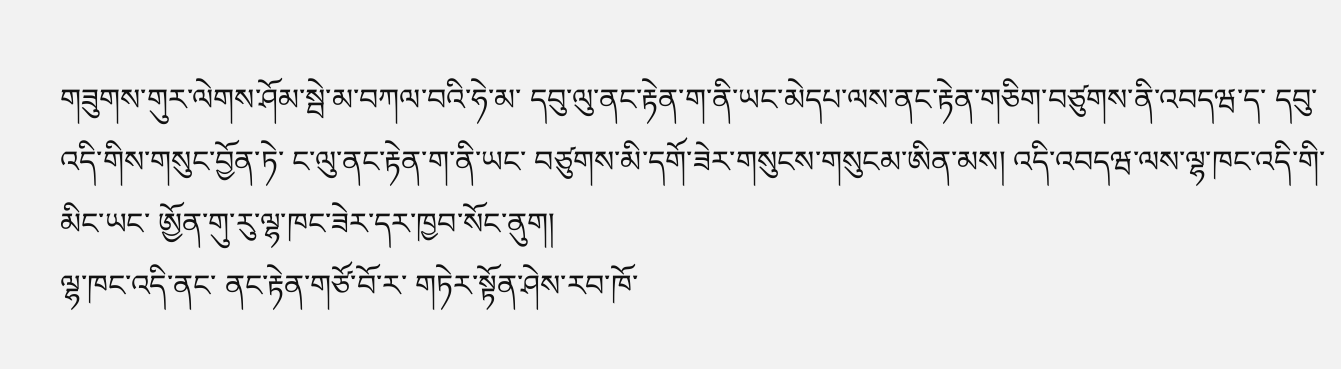གཟུགས་གུར་ལེགས་ཤོམ་སྦེ་མ་བཀལ་བའི་ཧེ་མ་ དབུ་ལུ་ནང་རྟེན་ག་ནི་ཡང་མེདཔ་ལས་ནང་རྟེན་གཅིག་བཙུགས་ནི་འབདཝ་ད་ དབུ་འདི་གིས་གསུང་བྱོན་ཏེ་ ང་ལུ་ནང་རྟེན་ག་ནི་ཡང་ བཙུགས་མི་དགོ་ཟེར་གསུངས་གསུངམ་ཨིན་མས། འདི་འབདཝ་ལས་ལྷ་ཁང་འདི་གི་མིང་ཡང་ ཨྱོན་གུ་རུ་ལྷ་ཁང་ཟེར་དར་ཁྱབ་སོང་ནུག།
ལྷ་ཁང་འདི་ནང་ ནང་རྟེན་གཙོ་བོ་ར་ གཏེར་སྟོན་ཤེས་རབ་ཁོ་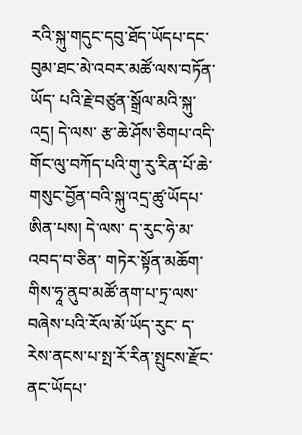རའི་སྐུ་གདུང་དབུ་ཐོད་ཡོདཔ་དང་ བུམ་ཐང་མེ་འབར་མཚོ་ལས་བཏོན་ཡོད་ པའི་རྗེ་བཙུན་སྒྲོལ་མའི་སྐུ་འདྲ། དེ་ལས་ རྩ་ཆེ་ཤོས་ཅིགཔ་འདི་ གོང་ལུ་བཀོད་པའི་གུ་རུ་རིན་པོ་ཆེ་གསུང་བྱོན་བའི་སྐུ་འདྲ་ཚུ་ཡོདཔ་ཨིན་པས། དེ་ལས་ ད་རུང་ཧེ་མ་འབད་བ་ཅིན་ གཏེར་སྟོན་མཆོག་གིས་ཧཱ་ནུབ་མཚོ་ནག་པ་ཏྲ་ལས་བཞེས་པའི་རོལ་མོ་ཡོད་རུང་ ད་རེས་ནངས་པ་སྤ་རོ་རིན་སྤུངས་རྫོང་ནང་ཡོདཔ་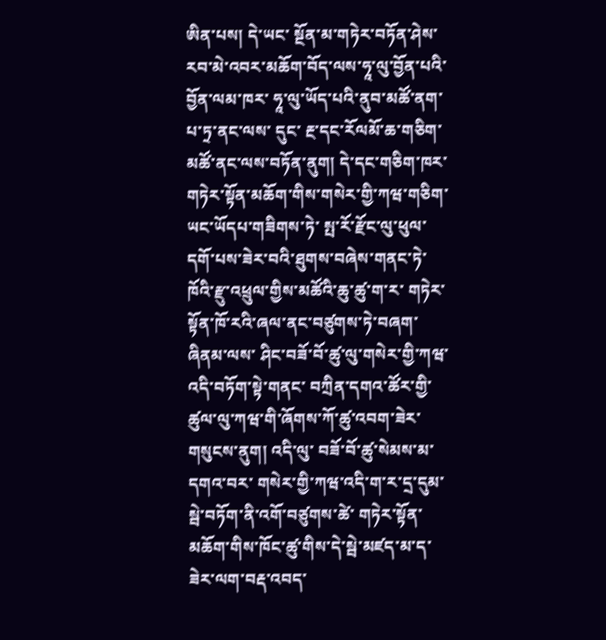ཨིན་པས། དེ་ཡང་ སྔོན་མ་གཏེར་བཏོན་ཤེས་རབ་མེ་འབར་མཆོག་བོད་ལས་ཧཱ་ལུ་བྱོན་པའི་བྱོན་ལམ་ཁར་ ཧཱ་ལུ་ཡོད་པའི་ནུབ་མཚོ་ནག་པ་ཏྲ་ནང་ལས་ དུང་ རྔ་དང་རོལམོ་ཆ་གཅིག་མཚོ་ནང་ལས་བཏོན་ནུག། དེ་དང་གཅིག་ཁར་ གཏེར་སྟོན་མཆོག་གིས་གསེར་གྱི་ཀཝ་གཅིག་ཡང་ཡོདཔ་གཟིགས་ཏེ་ སྤ་རོ་རྫོང་ལུ་ཕུལ་དགོ་པས་ཟེར་བའི་ཐུགས་བཞེས་གནང་ཏེ་ ཁོའི་རྫུ་འཕྲུལ་གྱིས་མཚོའི་ཆུ་ཚུ་ག་ར་ གཏེར་སྟོན་ཁོ་རའི་ཞལ་ནང་བཙུགས་ཏེ་བཞག་ཞིནམ་ལས་ ཤིང་བཟོ་བོ་ཚུ་ལུ་གསེར་གྱི་ཀཝ་འདི་བཏོག་སྟེ་གནང་ བཀྲིན་དགའ་ཚོར་གྱི་ཚུལ་ལུ་ཀཝ་གི་ཞོགས་ཀོ་ཚུ་འབག་ཟེར་གསུངས་ནུག། འདི་ལུ་ བཟོ་བོ་ཚུ་སེམས་མ་དགའ་བར་ གསེར་གྱི་ཀཝ་འདི་ག་ར་དྲ་དུམ་སྦེ་བཏོག་ནི་འགོ་བཙུགས་ཚེ་ གཏེར་སྟོན་མཆོག་གིས་ཁོང་ཚུ་གིས་དེ་སྦེ་མཛད་མ་ད་ཟེར་ལག་བརྡ་འབད་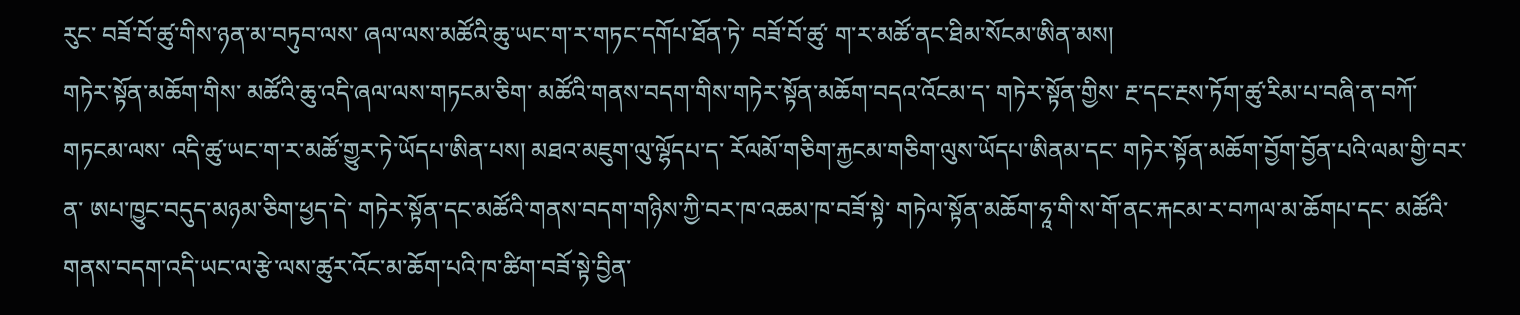རུང་ བཟོ་བོ་ཚུ་གིས་ཉན་མ་བཏུབ་ལས་ ཞལ་ལས་མཚོའི་ཆུ་ཡང་ག་ར་གཏང་དགོཔ་ཐོན་ཏེ་ བཟོ་བོ་ཚུ་ ག་ར་མཚོ་ནང་ཐིམ་སོངམ་ཨིན་མས།
གཏེར་སྟོན་མཆོག་གིས་ མཚོའི་ཆུ་འདི་ཞལ་ལས་གཏངམ་ཅིག་ མཚོའི་གནས་བདག་གིས་གཏེར་སྟོན་མཆོག་བདའ་འོངམ་ད་ གཏེར་སྟོན་གྱིས་ རྔ་དང་རྔས་ཏོག་ཚུ་རིམ་པ་བཞི་ན་བཀོ་གཏངམ་ལས་ འདི་ཚུ་ཡང་ག་ར་མཚོ་གྱུར་ཏེ་ཡོདཔ་ཨིན་པས། མཐའ་མཇུག་ལུ་ལྷོདཔ་ད་ རོལམོ་གཅིག་རྐྱངམ་གཅིག་ལུས་ཡོདཔ་ཨིནམ་དང་ གཏེར་སྟོན་མཆོག་བྱོག་བྱོན་པའི་ལམ་གྱི་བར་ན་ ཨཔ་ཁྱུང་བདུད་མཉམ་ཅིག་ཕྱད་དེ་ གཏེར་སྟོན་དང་མཚོའི་གནས་བདག་གཉིས་ཀྱི་བར་ཁ་འཆམ་ཁ་བཟོ་སྟེ་ གཏེལ་སྟོན་མཆོག་ཧཱ་གི་ས་གོ་ནང་རྐངམ་ར་བཀལ་མ་ཆོགཔ་དང་ མཚོའི་གནས་བདག་འདི་ཡང་ལ་རྩེ་ལས་ཚུར་འོང་མ་ཆོག་པའི་ཁ་ཚིག་བཟོ་སྟེ་བྱིན་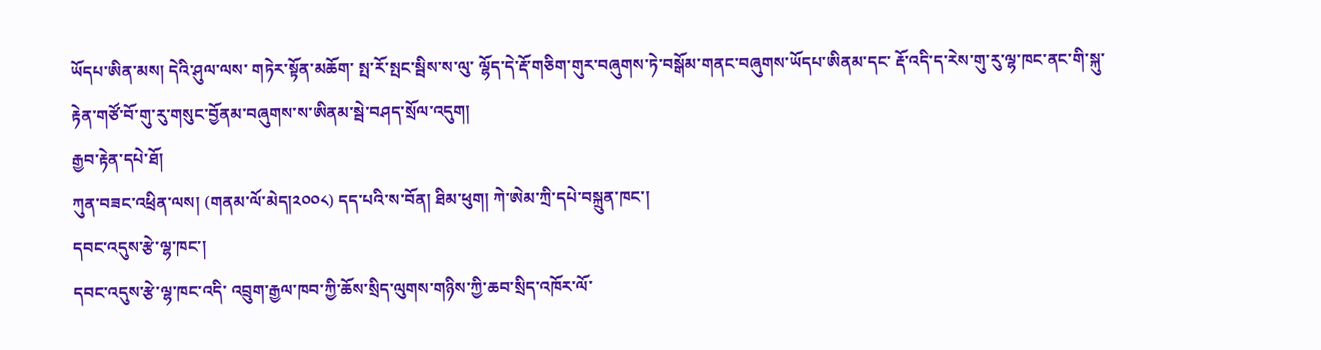ཡོདཔ་ཨིན་མས། དེའི་ཤུལ་ལས་ གཏེར་སྟོན་མཆོག་ སྤ་རོ་སྤང་སྦིས་ས་ལུ་ ལྷོད་དེ་རྡོ་གཅིག་གུར་བཞུགས་ཏེ་བསྒོམ་གནང་བཞུགས་ཡོདཔ་ཨིནམ་དང་ རྡོ་འདི་ད་རེས་གུ་རུ་ལྷ་ཁང་ནང་གི་སྐུ་རྟེན་གཙོ་བོ་གུ་རུ་གསུང་བྱོནམ་བཞུགས་ས་ཨིནམ་སྦེ་བཤད་སྲོལ་འདུག།
རྒྱབ་རྟེན་དཔེ་ཐོ།
ཀུན་བཟང་འཕྲིན་ལས། (གནམ་ལོ་མེད།༢༠༠༨) དད་པའི་ས་བོན། ཐིམ་ཕུག། ཀེ་ཨེམ་ཀྲི་དཔེ་བསྐྲུན་ཁང་།
དབང་འདུས་རྩེ་ལྷ་ཁང་།
དབང་འདུས་རྩེ་ལྷ་ཁང་འདི་ འབྲུག་རྒྱལ་ཁབ་ཀྱི་ཆོས་སྲིད་ལུགས་གཉིས་ཀྱི་ཆབ་སྲིད་འཁོར་ལོ་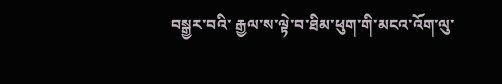བསྒྱར་བའི་ རྒྱལ་ས་ལྟེ་བ་ཐིམ་ཕུག་གི་མངའ་འོག་ལུ་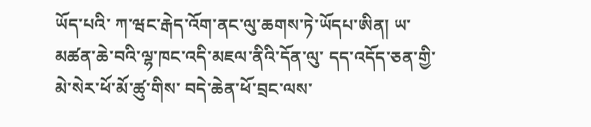ཡོད་པའི་ ཀ་ཝང་རྒེད་འོག་ནང་ལུ་ཆགས་ཏེ་ཡོདཔ་ཨིན། ཡ་མཚན་ཆེ་བའི་ལྷ་ཁང་འདི་མཇལ་ནིའི་དོན་ལུ་ དད་འདོད་ཅན་གྱི་མེ་སེར་ཕོ་མོ་ཚུ་གིས་ བདེ་ཆེན་ཕོ་བྲང་ལས་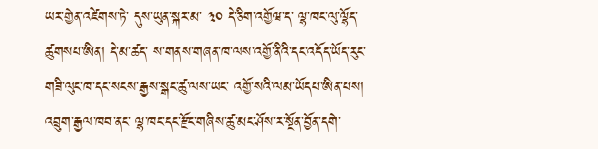ཡར་གྱེན་འཛེགས་ཏེ་ དུས་ཡུན་སྐར་མ་ ༣༠ དེ་ཅིག་འགྱོཝ་ད་ ལྷ་ཁང་ལུ་ལྷོད་ཚུགསཔ་ཨིན། དེ་མ་ཚད་ ས་གནས་གཞན་ཁ་ལས་འགྱོ་ནིའི་དང་འདོད་ཡོད་རུང་ གཟི་ལུང་ཁ་དང་སངས་རྒྱས་སྒང་ཚུ་ལས་ཡང་ འགྱོ་སའི་ལམ་ཡོདཔ་ཨིན་པས།
འབྲུག་རྒྱལ་ཁབ་ནང་ ལྷ་ཁང་དང་རྫོང་གཞིས་ཚུ་མང་ཤོས་ར་སྔོན་བྱོན་དགེ་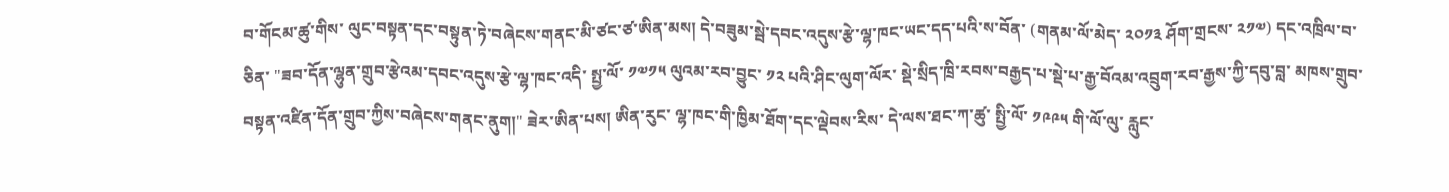བ་གོངམ་ཚུ་གིས་ ལུང་བསྟན་དང་བསྟུན་ཏེ་བཞེངས་གནང་མི་ཙང་ཙ་ཨིན་མས། དེ་བཟུམ་སྦེ་དབང་འདུས་རྩེ་ལྷ་ཁང་ཡང་དད་པའི་ས་བོན་ (གནམ་ལོ་མེད་ ༢༠༡༣ ཤོག་གྲངས་ ༢༡༧) དང་འཁྲིལ་བ་ཅིན་ "ཟབ་དོན་ལྷུན་གྲུབ་རྩེའམ་དབང་འདུས་རྩེ་ལྷ་ཁང་འདི་ སྤྱ་ལོ་ ༡༧༡༥ ལུའམ་རབ་བྱུང་ ༡༢ པའི་ཤིང་ལུག་ལོར་ སྡེ་སྲིད་ཁྲི་རབས་བརྒྱད་པ་སྡེ་པ་རྒྱ་བོའམ་འབྲུག་རབ་རྒྱས་ཀྱི་དབུ་བླ་ མཁས་གྲུབ་བསྟན་འཛིན་དོན་གྲུབ་ཀྱིས་བཞེངས་གནང་ནུག།" ཟེར་ཨིན་པས། ཨིན་རུང་ ལྷ་ཁང་གི་ཁྱིམ་ཐོག་དང་ལྡེབས་རིས་ དེ་ལས་ཐང་ཀ་ཚུ་ སྤྱི་ལོ་ ༡༩༩༥ གི་ལོ་ལུ་ རླུང་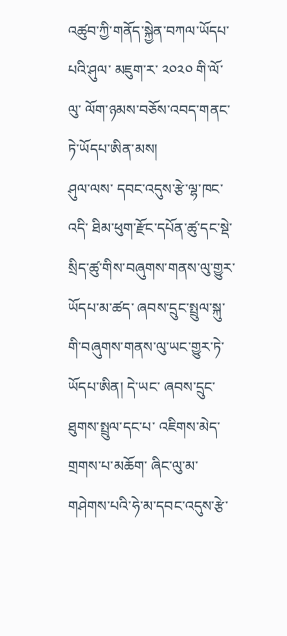འཚུབ་ཀྱི་གནོད་སྐྱེན་བཀལ་ཡོདཔ་པའི་ཤུལ་ མཇུག་ར་ ༢༠༢༠ གི་ལོ་ལུ་ ལོག་ཉམས་བཅོས་འབད་གནང་ཏེ་ཡོདཔ་ཨིན་མས།
ཤུལ་ལས་ དབང་འདུས་རྩེ་ལྷ་ཁང་འདི་ ཐིམ་ཕུག་རྫོང་དཔོན་ཚུ་དང་སྡེ་སྲིད་ཚུ་གིས་བཞུགས་གནས་ལུ་གྱུར་ཡོདཔ་མ་ཚད་ ཞབས་དྲུང་སྤྲུལ་སྐུ་གི་བཞུགས་གནས་ལུ་ཡང་གྱུར་ཏེ་ཡོདཔ་ཨིན། དེ་ཡང་ ཞབས་དྲུང་ཐུགས་སྤྲུལ་དང་པ་ འཇིགས་མེད་གྲགས་པ་མཆོག་ ཞིང་ལུ་མ་གཤེགས་པའི་ཧེ་མ་དབང་འདུས་རྩེ་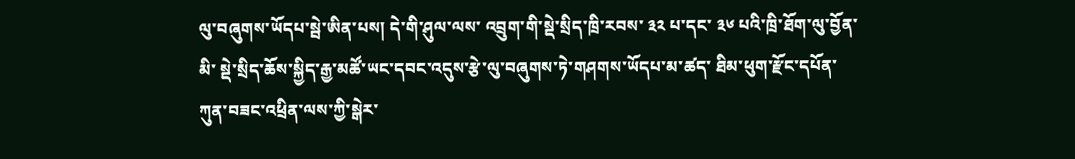ལུ་བཞུགས་ཡོདཔ་སྦེ་ཨིན་པས། དེ་གི་ཤུལ་ལས་ འབྲུག་གི་སྡེ་སྲིད་ཁྲི་རབས་ ༣༢ པ་དང་ ༣༦ པའི་ཁྲི་ཐོག་ལུ་བྱོན་མི་ སྡེ་སྲིད་ཆོས་སྐྱིད་རྒྱ་མཚོ་ཡང་དབང་འདུས་རྩེ་ལུ་བཞུགས་ཏེ་གཤགས་ཡོདཔ་མ་ཚད་ ཐིམ་ཕུག་རྫོང་དཔོན་ཀུན་བཟང་འཕྲིན་ལས་ཀྱི་སྒེར་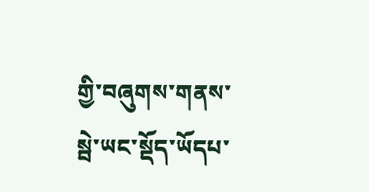གྱི་བཞུགས་གནས་སྦེ་ཡང་སྡོད་ཡོདཔ་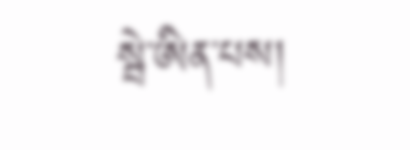སྦེ་ཨིན་པས།